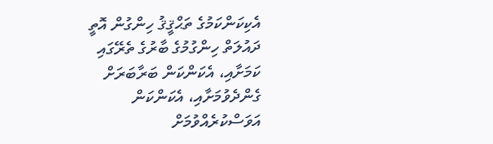އެކިކަންކަމުގެ ތަޙްޤީޤު ހިންގުން އޮތީ ދައުލަތް ހިންގުމުގެ ބާރުގެ ތެރޭގައި ކަމަށާއި، އެކަންކަން ބަރާބަރަށް ގެންދެވުމަށާއި، އެކަންކަން އަވަސްކުރެއްވުމަށް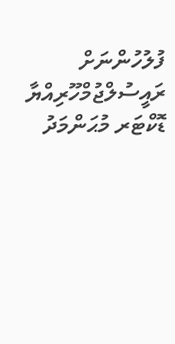ފުލުހުންނަށް ރައީސުލްޖުމްހޫރިއްޔާ ޑޮކްޓަރ މުޙަންމަދު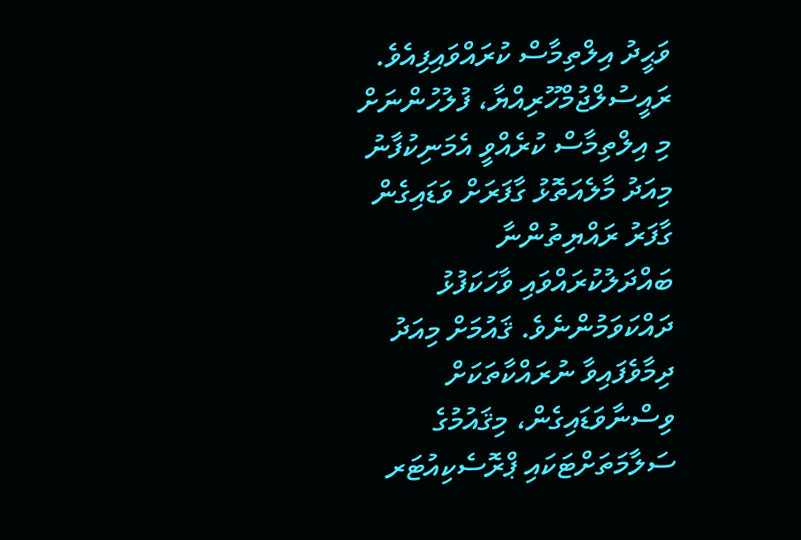ވަޙީދު އިލްތިމާސް ކުރައްވައިފިއެވެ. ރައީސުލްޖުމްހޫރިއްޔާ، ފުލުހުންނަށް މި އިލްތިމާސް ކުރެއްވީ އެމަނިކުފާނު މިއަދު މާލެއަތޮޅު ގާފަރަށް ވަޑައިގެން ގާފަރު ރައްޔިތުންނާ ބައްދަލުކުރައްވައި ވާހަކަފުޅު ދައްކަވަމުންނެވެ. ޤައުމަށް މިއަދު ދިމާވެފައިވާ ނުރައްކާތަކަށް ވިސްނާވަޑައިގެން، މިޤައުމުގެ ސަލާމަތަށްޓަކައި ޕްރޮސެކިއުޓަރ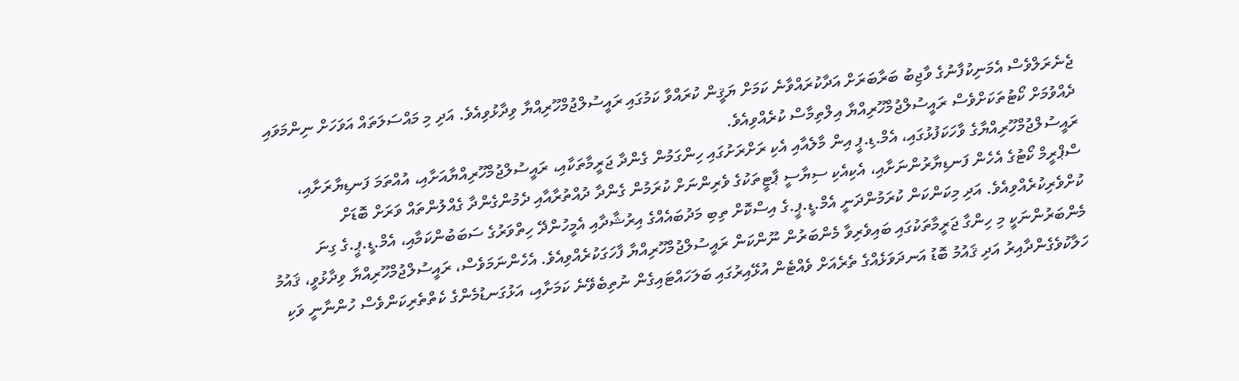ޖެނެރަލްވެސް އެމަނިކުފާނުގެ ވާޖިބު ބަރާބަރަށް އަދާކުރައްވާނެ ކަމަށް ޔަޤީން ކުރައްވާ ކަމުގައި ރައީސުލްޖުމްހޫރިއްޔާ ވިދާޅުވިއެވެ. އަދި މި މައްސަލަތައް އަވަހަށް ނިންމަވައި ދެއްވުމަށް ކޯޓުތަކަށްވެސް ރައީސުލްޖުމްހޫރިއްޔާ އިލްތިމާސް ކުރެއްވިއެވެ.
ރައީސުލްޖުމްހޫރިއްޔާގެ ވާހަކަފުޅުގައި، އެމް.ޑި.ޕީ އިން މާލެއާއި އެކި ރަށްރަށުގައި ހިންގަމުން ގެންދާ ޖަރީމާތަކާއި، ރައީސުލްޖުމްހޫރިއްޔާއަށާއި، އުއްތަމަ ފަނޑިޔާރަށާއި، ސްޕްރީމް ކޯޓުގެ އެހެން ފަނޑިޔާރުންނަށާއި، އެކިއެކި ސިޔާސީ ޕާޓީތަކުގެ ވެރިންނަށް ކުރަމުން ގެންދާ ދުއްތުރާއާއި ދެމުންގެންދާ ގެއްލުންތައް ވަރަށް ބޮޑަށް ކުށްވެރިކުރެއްވިއެވެ. އަދި މިކަންކަން ކުރަމުންދަނީ އެމް.ޑީ.ޕީ.ގެ އިސްކޮށް ތިބި މަދުބައެއްގެ އިރުޝާދާއި އެމީހުންދޭ ހިތްވަރުގެ ސަބަބުންކަމާއި، އެމް.ޑީ.ޕީ.ގެ ގިނަ މެންބަރުންނަކީ މި ހިންގާ ޖަރީމާތަކުގައި ބައިވެރިވާ މެންބަރުން ނޫންކަން ރައީސުލްޖުމްހޫރިއްޔާ ފާހަގަކުރެއްވިއެވެ. އެހެންނަމަވެސް، ރައީސުލްޖުމްހޫރިއްޔާ ވިދާޅުވީ، ޤައުމު ހަލާކުވެގެންދާއިރު އަދި ޤައުމު ބޮޑު އަނދަވަޅެއްގެ ތެރެއަށް ވެއްޓެން އުޅޭއިރުގައި ބަލަހައްޓައިގެން ނުތިބެވޭނެ ކަމަށާއި، އަޅުގަނޑުމެންގެ ކެތްތެރިކަންވެސް ހުންނާނީ ވަކި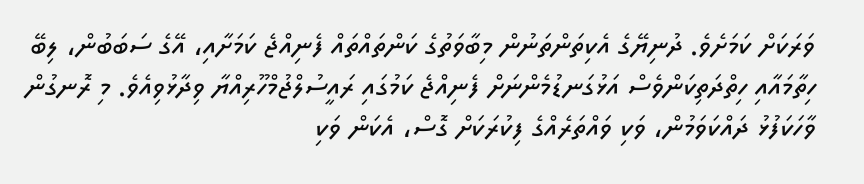ވަރަކަށް ކަމަށެވެ. ދުނިޔޭގެ އެކިތަންތަނުން މިބާވަތުގެ ކަންތައްތައް ފެނިއްޖެ ކަމަށާއި، އޭގެ ސަބަބުން، ލިބޭ ހިތާމައާއި ހިތްދަތިކަންވެސް އަޅުގަނޑުމެންނަށް ފެނިއްޖެ ކަމުގައި ރައީސުލްޖުމްހޫރިއްޔާ ވިދާޅުވިއެވެ. މި ރޮނގުން ވާހަކަފުޅު ދައްކަވަމުން، ވަކި ވައްތަރެއްގެ ފިކުރަކަށް ގޮސް، އެކަން ވަކި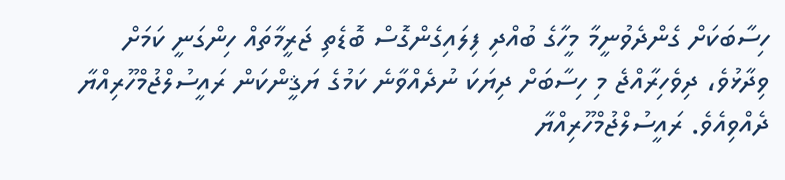ހިސާބަކަށް ގެންދެވުނީމާ މީހާގެ ބުއްދި ފިލައިގެންގޮސް ބޮޑެތި ޖަރީމާތައް ހިންގަނީ ކަމަށް ވިދާޅުވެ، ދިވެހިރާއްޖެ މި ހިސާބަށް ދިޔަކަ ނުދެއްވާނެ ކަމުގެ ޔަޤީންކަން ރައީސުލްޖުމްހޫރިއްޔާ ދެއްވިއެވެ. ރައީސުލްޖުމްހޫރިއްޔާ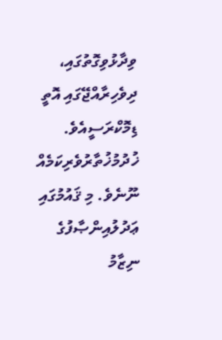ވިދާޅުވިގޮތުގައި، ދިވެހިރާއްޖޭގައި އޮތީ ޑިމޮކްރަސީއެވެ. ޚުދުމުޚުތާރުވެރިކަމެއް ނޫނެވެ. މި ޤައުމުގައި ޢަދުލުއިންޞާފުގެ ނިޒާމު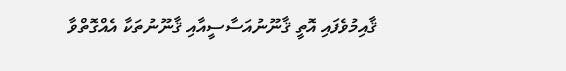ޤާއިމުވެފައި އޮތީ ޤާނޫނުއަސާސީއާއި ޤާނޫނުތަކާ އެއްގޮތްވާ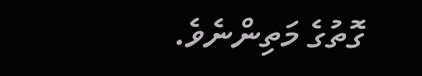ގޮތުގެ މަތިންނެވެ.